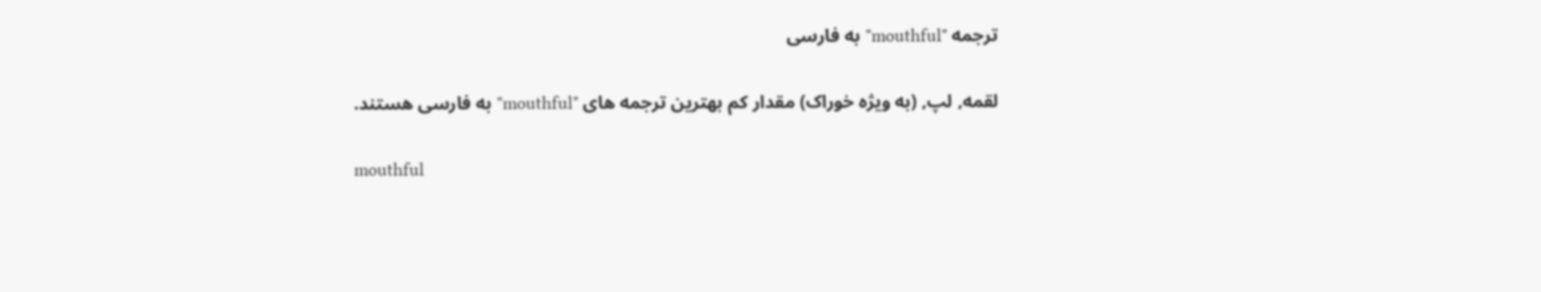ترجمه "mouthful" به فارسی

لقمه, لپ, (به ویژه خوراک) مقدار کم بهترین ترجمه های "mouthful" به فارسی هستند.

mouthful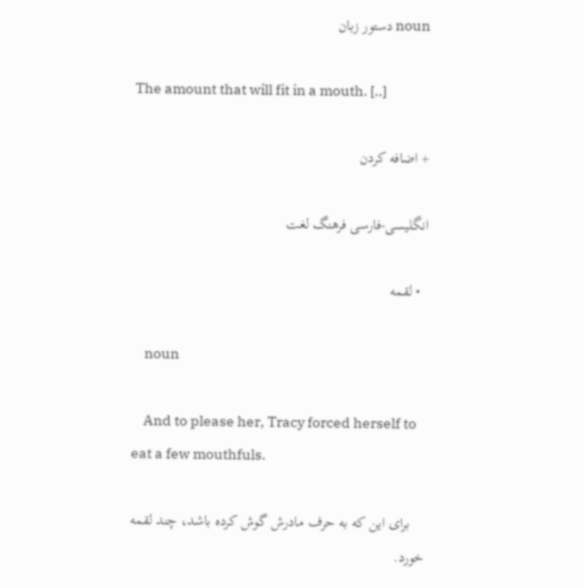noun دستور زبان

The amount that will fit in a mouth. [..]

+ اضافه کردن

انگلیسی-فارسی فرهنگ لغت

  • لقمه

    noun

    And to please her, Tracy forced herself to eat a few mouthfuls.

    برای این که به حرف مادرش گوش کرده باشد، چند لقمه خورد.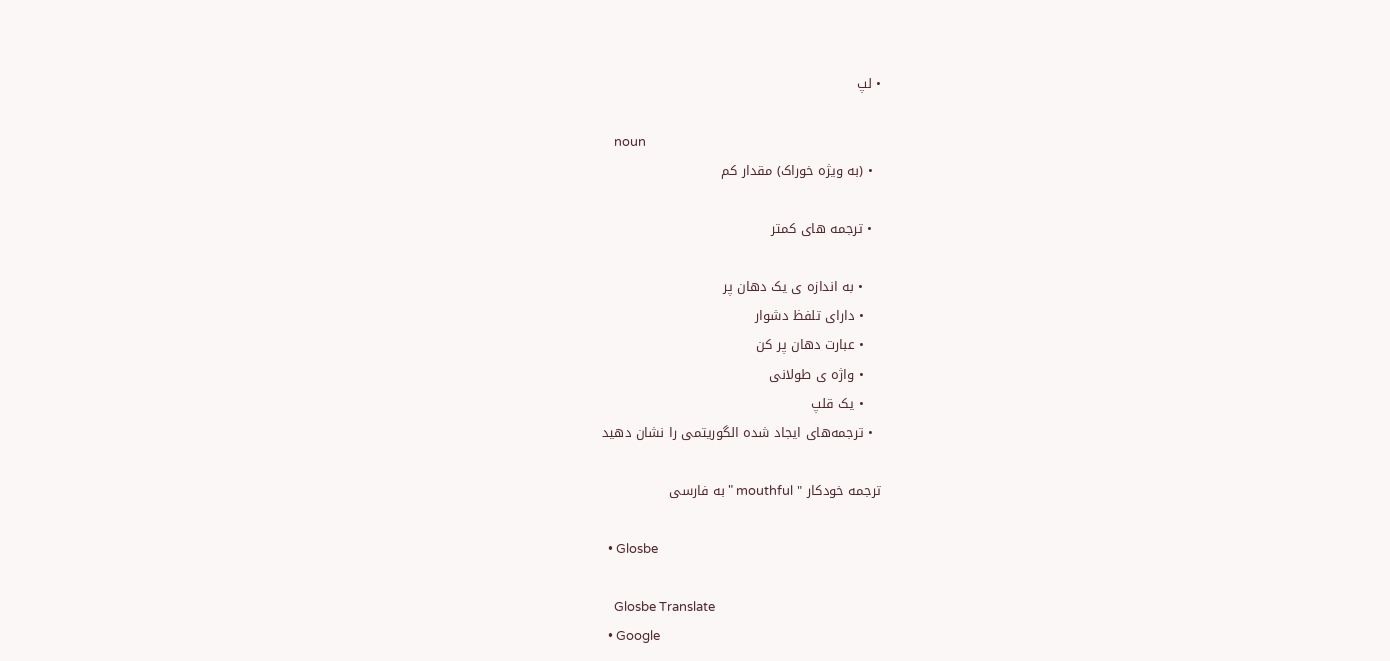• لپ

    noun
  • (به ویژه خوراک) مقدار کم

  • ترجمه های کمتر

    • به اندازه ی یک دهان پر
    • دارای تلفظ دشوار
    • عبارت دهان پر کن
    • واژه ی طولانی
    • یک قلپ
  • ترجمه‌های ایجاد شده الگوریتمی را نشان دهید

ترجمه خودکار " mouthful " به فارسی

  • Glosbe

    Glosbe Translate
  • Google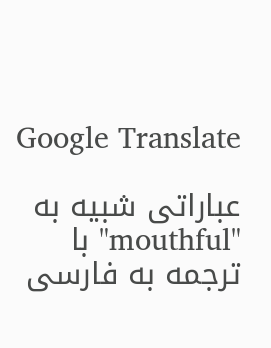Google Translate

عباراتی شبیه به "mouthful" با ترجمه به فارسی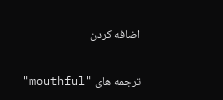اضافه کردن

ترجمه های "mouthful"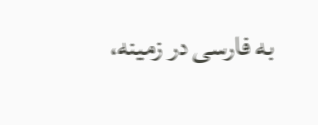به فارسی در زمینه،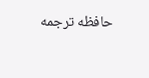حافظه ترجمه